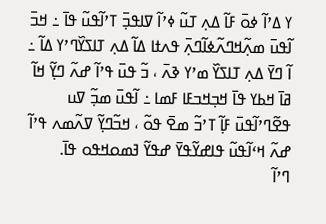ߌ ߡߴߊ߬ ߦߋ߫ ߓߊ߬ ߡߍ߲ ߠߎ߬ ߦߴߊ߬ ߜߊߟߏ߲߫ ߠߴߊ߬ߟߎ߬ ߟߊ߫ ߸ ߞߏ߫ ߊ߬ߟߎ߫ ߘߍ߲߬ߞߣߍ߬ߦߊ߬ߣߍ߲߫ ߟߍߙߊ ߡߊ߬ ߡߍ߲ ߠߊߖߌ߰ߣߴߌ ߡߊ߬ ߸ ߊ߬ ߣߌ߫ ߡߍ߲ ߠߊߖߌ߰ ߘߴߌ ߢߍ߫ ، ߏ߬ ߟߎ߫ ߟߴߊ߬ ߝߍ߬ ߣߌ߲߬ ߞߊ߬ ߥߊ߫ ߞߕߌ ߟߊ߫ ߞߏ߲ߞߏߓߊ ߓߘߊ ߸ ߊ߬ߟߎ߫ ߘߏ߲߬ ߜߎ ߟߐ߬ߣߴߊ߬ߟߎ߫ ߓߊ߲߬ ߠߴߏ߬ ߘߐ߫ ߟߋ߬ ، ߞߏ߬ߣߌ߲߬ ߜߍ߬ߘߍ ߟߴߊ߬ ߝߍ߬ ߞߵߊ߬ߟߎ߬ ߟߊߝߌ߬ߟߌ߫ ߝߟߌ߬ ߔߘߋߞߟߋ ߟߊ߫.
ߣߴߊ߬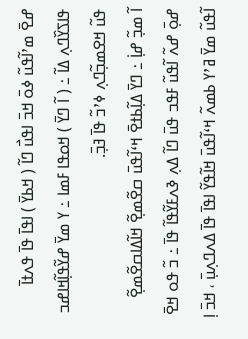ߝߐ߫ ߘߴߊ߬ߟߎ߬ ߦߋ߫ ߞߏ߫ ߊߟߎ߯ ߣߊ߬ ( ߞߕߌ߫ ) ߊߟߊ߫ ߟߊ߫ ߟߍߙߊ߫ ߟߊߖߌ߰ߣߍ߲ ߡߊ߬ ߸ ( ߊ߬ ߣߌ߫ ) ߞߋߟߊ ߓߘߊ ߸ ߌ ߘߌ߫ ߝߌ߬ߟߊ߲߬ߞߊߝߏ ߟߎ߬ ߞߐߘߏ߲߬ߣߍ߲ ߦߴߏ߬ ߟߊ߫ ߔߏ߲߫.
ߊ߬ ߘߏ߲߬ ߝߊ߲߭ ߸ ߣߌ߫ ߡߊ߲߬ߕߙߐ߫ ߞߵߊ߬ߟߎ߫ ߛߐ߬ߘߐ߲߬ ߞߊ߬ߡߊߛߐ߬ߘߐ߲߬ ߝߋ߲߫ ߝߍ߬ ߊ߬ߟߎ߬ ߓߟߏ ߟߎ߫ ߣߊ߬ ߡߍ߲ ߢߍߓߌ߬ߟߊ߬ ߟߊ߫ ߸ ߏ߬ ߟߋ ߞߐ߫ ߊ߬ߟߎ߬ ߘߌ߫ ߥߴߌ ߕߘߍ߬ ߞߵߊ߬ߟߎ߫ ߞߊ߬ߟߌ߬ ߊߟߊ߫ ߟߊ߫ ߡߍߣߍ߲ߎ߲߫ ، ߞߏ߫ ߊ߲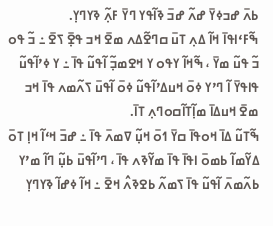ߕߍ߫ ߝߏߦߌ߫ ߝߍ߬ ߝߏ߫ ߢߊ߬ߟߌ ߣߌ߫ ߓߍ߲߬ ߢߌߣߌ߲.
ߒ߬ߓߵߊߟߊ߫ ߞߊ߬ ߡߍ߲ ߠߎ߫ ߛߣߐ߬ߡߍ ߘߐ߫ ߞߏ ߟߐ߲߫ ߖߐ߫ ߸ ߏ߬ ߟߋ ߏ߬ ߟߎ߬ ߘߌ߫ ، ߒ߬ߞߊ߬ ߌߟߋ ߌ ߞߐߘߏ߲߬ ߊ߬ߟߎ߬ ߟߊ߫ ߸ ߌ ߦߴߊ߬ߟߎ߬ ߟߊߟߌ߫ ߊ߬ ߣߴߌ ߦߋ߫ ߞߎߡߴߊ߬ߟߎ߬ ߦߋ߫ ߊ߬ߟߎ߫ ߖߍ߬ߘߍ ߟߊ߫ ߞߏ ߘߐ߫ ߞߎߡߊ߫ ߘߊ߲߬ߠߊ߬ߛߋߣߍ߲ ߠߊ߫.
ߒ߬ߠߎ߬ ߡߊ߫ ߞߋߟߊ߫ ߛߌ߫ ߗߋ߫ ߞߎ߲߬ ߜߘߍ߫ ߟߊ߫ ߸ ߝߏ߫ ߞߵߊ߬ ߞߊ߲ ߠߋ߫ ߡߌ߬ߘߊ߬ ߕߘߋ߫ ߊߟߊ߫ ߟߊ߫ ߘߌ߬ߢߍ ߟߊ߫ ، ߣߴߊ߬ߟߎ߫ ߕߎ߲߬ ߣߊ߬ ߘߴߌ ߕߍ߬ߘߍ߫ ߊ߬ߟߎ߬ ߟߊ߫ ߖߘߍ߬ ߕߐߢߍ߮ ߞߐ߫ ߸ ߞߊ߬ ߦߝߊ߬ ߢߌߣߌ߲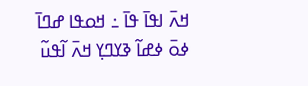ߞߍ߫ ߊߟߊ߫ ߟߊ߫ ߸ ߞߋߟߊ ߝߣߊ߫ ߦߋ߫ ߦߝߊ߬ ߢߌߣߌ߲ ߞߍ߫ ߊ߬ߟߎ߬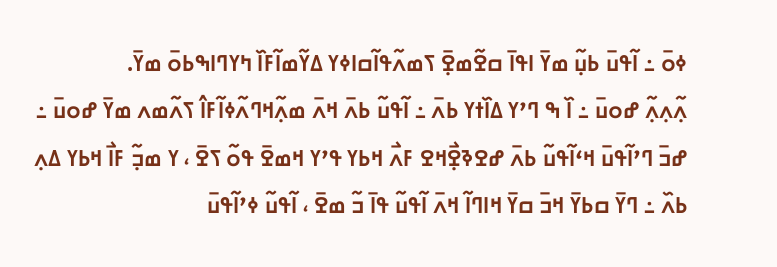ߦߋ߫ ߸ ߊ߬ߟߎ߫ ߕߎ߲߬ ߘߌ߫ ߊߟߊ߫ ߛߐ߬ߘߐ߲߫ ߖߘߍ߬ߟߊ߬ߛߊߦߌ ߡߌ߬ߘߊ߬ߓߊ߰ ߤߌߣߊߒߕߋ߫ ߘߌ߫.
ߍ߲߬ߍ߲ߍ߲߬ ߝߋߎ߫ ߸ ߊ߰ ߒ ߣߴߌ ߡߊ߰ߙߌ ߕߍ߫ ߸ ߊ߬ߟߎ߬ ߕߍ߫ ߞߍ߫ ߘߍ߲߬ߞߣߍ߬ߦߊ߬ߓߊ߮ ߖߍ߬ߘߍ ߘߌ߫ ߝߋߎ߫ ߸ ߝߏ߫ ߣߴߊ߬ߟߎ߫ ߞߵߊ߬ߟߎ߬ ߕߍ߫ ߝߐߢߐ߲߯ߞߐ ߓߍ߯ ߞߕߌ ߟߴߌ ߞߘߐ߫ ߟߋ߬ ߖߐ߫ ، ߌ ߘߏ߲߬ ߓߊ߯ ߞߕߌ ߡߍ߲ ߕߍ߰ ߸ ߣߌ߫ ߛߕߌ߫ ߞߏ߫ ߛߌ߫ ߞߊߣߊ߬ ߞߍ߫ ߊ߬ߟߎ߬ ߟߊ߫ ߏ߬ ߘߐ߫ ، ߊ߬ߟߎ߬ ߦߴߊ߬ߟߎ߫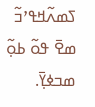ߖߘߍ߬ߞߟߴߏ߬ ߘߐ߫ ߟߋ߬ ߕߋ߲߬ ߘߏߦߌ߲߫.